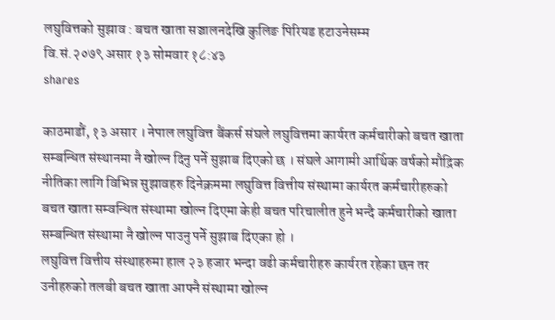लघुवित्तको सुझाव : बचत खाता सञ्चालनदेखि कुलिङ पिरियड हटाउनेसम्म
वि.सं.२०७९ असार १३ सोमवार १८:४३
shares

काठमाडौं, १३ असार । नेपाल लघुवित्त बैंकर्स संघले लघुवित्तमा कार्यरत कर्मचारीको बचत खाता सम्बन्धित संस्थानमा नै खोल्न दिनु पर्ने सुझाब दिएको छ । संघले आगामी आर्थिक वर्षको मौद्रिक नीतिका लागि विभिन्न सुझावहरु दिनेक्रममा लघुवित्त वित्तीय संस्थामा कार्यरत कर्मचारीहरुको बचत खाता सम्वन्धित संस्थामा खोल्न दिएमा केही बचत परिचालीत हुने भन्दै कर्मचारीको खाता सम्बन्धित संस्थामा नै खोल्न पाउनु पर्ने सुझाब दिएका हो ।
लघुवित्त वित्तीय संस्थाहरुमा हाल २३ हजार भन्दा वढी कर्मचारीहरु कार्यरत रहेका छन तर उनीहरुको तलबी बचत खाता आफ्नै संस्थामा खोल्न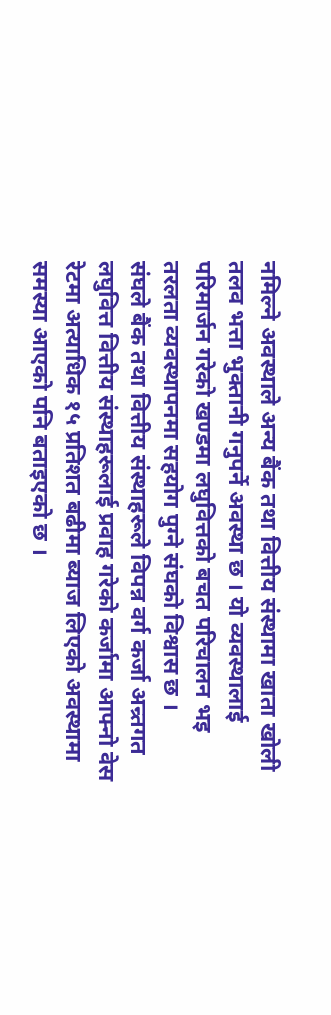नमिल्ने अवस्थाले अन्य बैंक तथा वित्तीय संस्थामा खाता खोली तलव भत्ता भुक्तानी गनुपर्ने अवस्था छ । यो व्यवस्थालाई परिमार्जन गरेको खण्डमा लघुवित्तको बचत परिचालन भइ तरलता व्यवस्थापनमा सहयोग पुग्ने संघको विश्वास छ ।
संघले बैंक तथा वित्तीय संस्थाहरूले विपन्न वर्ग कर्जा अन्र्तगत लघुवित्त वित्तीय संस्थाहरूलाई प्रवाह गरेको कर्जामा आफ्नो वेस रेटमा अत्याधिक १५ प्रतिशत बढीमा ब्याज लिएको अवस्थामा समस्या आएको पनि बताइएको छ ।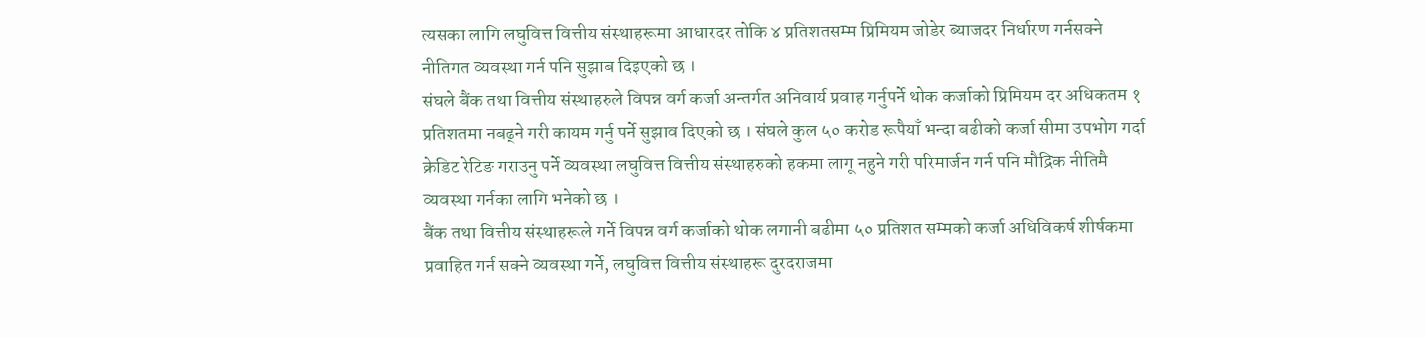त्यसका लागि लघुवित्त वित्तीय संस्थाहरूमा आधारदर तोकि ४ प्रतिशतसम्म प्रिमियम जोडेर ब्याजदर निर्धारण गर्नसक्ने नीतिगत व्यवस्था गर्न पनि सुझाब दिइएको छ ।
संघले बैंक तथा वित्तीय संस्थाहरुले विपन्न वर्ग कर्जा अन्तर्गत अनिवार्य प्रवाह गर्नुपर्ने थोक कर्जाको प्रिमियम दर अधिकतम १ प्रतिशतमा नबढ्ने गरी कायम गर्नु पर्ने सुझाव दिएको छ । संघले कुल ५० करोड रूपैयाँ भन्दा बढीको कर्जा सीमा उपभोग गर्दा क्रेडिट रेटिङ गराउनु पर्ने व्यवस्था लघुवित्त वित्तीय संस्थाहरुको हकमा लागू नहुने गरी परिमार्जन गर्न पनि मौद्रिक नीतिमै व्यवस्था गर्नका लागि भनेको छ ।
बैंक तथा वित्तीय संस्थाहरूले गर्ने विपन्न वर्ग कर्जाको थोक लगानी बढीमा ५० प्रतिशत सम्मको कर्जा अधिविकर्ष शीर्षकमा प्रवाहित गर्न सक्ने व्यवस्था गर्ने, लघुवित्त वित्तीय संस्थाहरू दुरदराजमा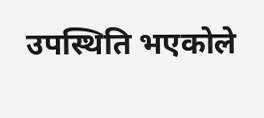उपस्थिति भएकोले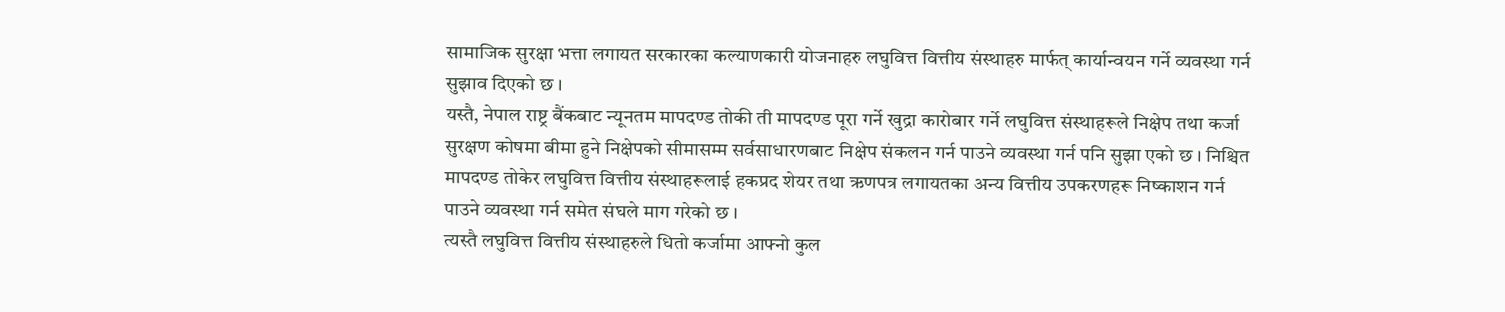सामाजिक सुरक्षा भत्ता लगायत सरकारका कल्याणकारी योजनाहरु लघुवित्त वित्तीय संस्थाहरु मार्फत् कार्यान्वयन गर्ने व्यवस्था गर्न सुझाव दिएको छ ।
यस्तै, नेपाल राष्ट्र बैंकबाट न्यूनतम मापदण्ड तोकी ती मापदण्ड पूरा गर्ने खुद्रा कारोबार गर्ने लघुवित्त संस्थाहरूले निक्षेप तथा कर्जा सुरक्षण कोषमा बीमा हुने निक्षेपको सीमासम्म सर्वसाधारणबाट निक्षेप संकलन गर्न पाउने व्यवस्था गर्न पनि सुझा एको छ । निश्चित मापदण्ड तोकेर लघुवित्त वित्तीय संस्थाहरूलाई हकप्रद शेयर तथा ऋणपत्र लगायतका अन्य वित्तीय उपकरणहरू निष्काशन गर्न पाउने व्यवस्था गर्न समेत संघले माग गरेको छ ।
त्यस्तै लघुवित्त वित्तीय संस्थाहरुले धितो कर्जामा आफ्नो कुल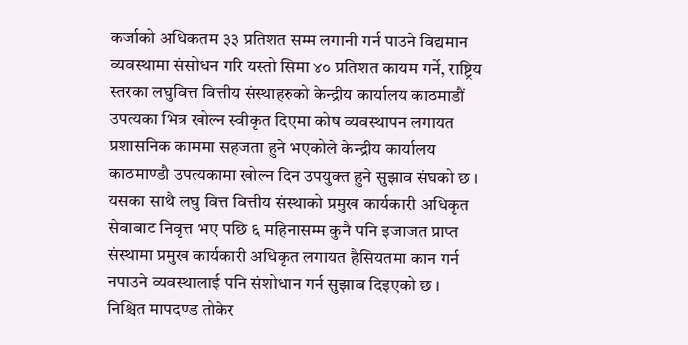कर्जाको अधिकतम ३३ प्रतिशत सम्म लगानी गर्न पाउने विद्यमान व्यवस्थामा संसोधन गरि यस्तो सिमा ४० प्रतिशत कायम गर्ने, राष्ट्रिय स्तरका लघुवित्त वित्तीय संस्थाहरुको केन्द्रीय कार्यालय काठमाडौं उपत्यका भित्र खोल्न स्वीकृत दिएमा कोष व्यवस्थापन लगायत प्रशासनिक काममा सहजता हुने भएकोले केन्द्रीय कार्यालय काठमाण्डौ उपत्यकामा खोल्न दिन उपयुक्त हुने सुझाव संघको छ ।
यसका साथै लघु वित्त वित्तीय संस्थाको प्रमुख कार्यकारी अधिकृत सेवाबाट निवृत्त भए पछि ६ महिनासम्म कुनै पनि इजाजत प्राप्त संस्थामा प्रमुख कार्यकारी अधिकृत लगायत हैसियतमा कान गर्न नपाउने व्यवस्थालाई पनि संशोधान गर्न सुझाब दिइएको छ ।
निश्चित मापदण्ड तोकेर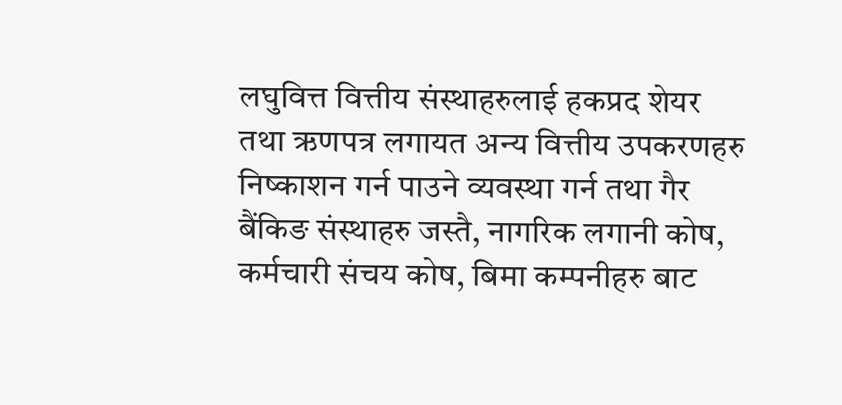लघुवित्त वित्तीय संस्थाहरुलाई हकप्रद शेयर तथा ऋणपत्र लगायत अन्य वित्तीय उपकरणहरु निष्काशन गर्न पाउने व्यवस्था गर्न तथा गैर बैंकिङ संस्थाहरु जस्तै, नागरिक लगानी कोष, कर्मचारी संचय कोष, बिमा कम्पनीहरु बाट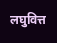लघुवित्त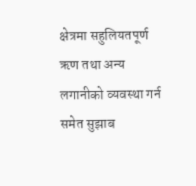क्षेत्रमा सहुलियतपूर्ण ऋण तथा अन्य लगानीको व्यवस्था गर्न समेत सुझाब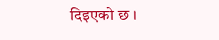दिइएको छ ।